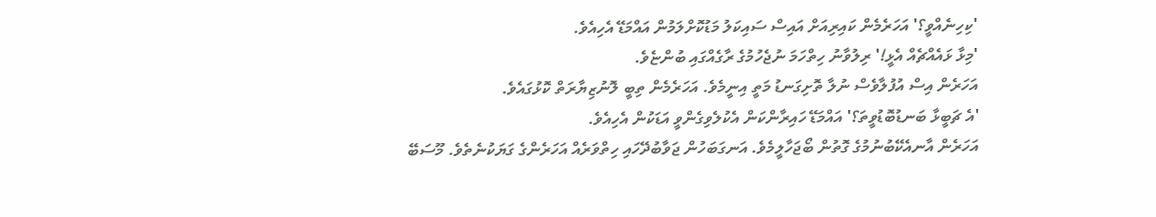'ކިހިނެއްވީ؟' އަހަރެމެން ކައިރިއަށް އައިސް ސައިކަލު މަޑުކޮށްލަމުން އައްމަޑޭ އެހިއެވެ.
'މިޅާ ޅައެއްޗެއް އެޅީ!' ރިލުވާނު ހިތްހަމަ ނުޖެހުމުގެ ރާގެއްގައި ބުންޏެވެ.
އަހަރެން އިސް އުފުލާވެސް ނުލާ ތޮށިގަނޑު މަތީ އިނީމެވެ. އަހަރެމެން ތިބީ ލޮނުޒިޔާރަތް ކޮޅުގައެވެ.
'އެ ޗަބީޅާ ބަނޑުބޮޑުވީތަ؟' އައްމަޑޭ ހައިރާންކަން އެކުލެވިގެންވީ އަޑަކުން އެހިއެވެ.
އަހަރެން އާނއެކޭބުނުމުގެ ގޮތުން ބޯޖަހާލީމެވެ. އަނގަބަހުން ޖަވާބުދޭހައި ހިތްވަރެއް އަހަރެންގެ ގަޔަކުނެތެވެ. މޫސަބޭ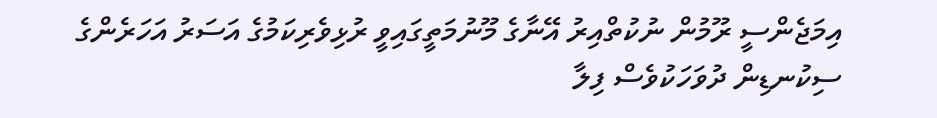އިމަޖެންސީ ރޫމުން ނުކުތްއިރު އޭނާގެ މޫނުމަތީގައިވީ ރުޅިވެރިކަމުގެ އަސަރު އަހަރެންގެ ސިކުނޑިން ދުވަހަކުވެސް ފިލާ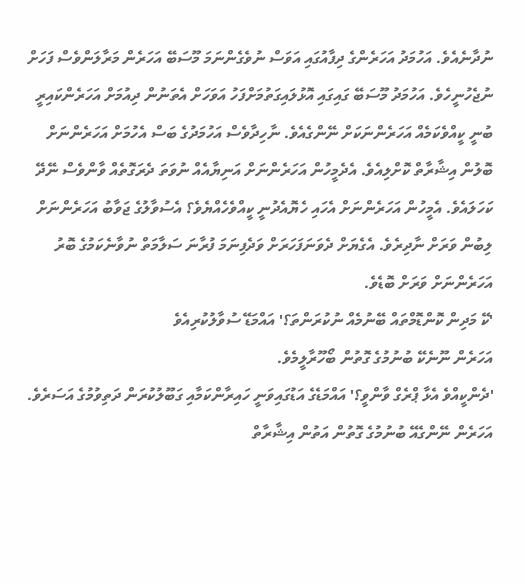ނުދާނެއެވެ. އަހުމަދު އަހަރެންގެ ދިފާއުގައި އަވަސް ނުވެގެންނަމަ މޫސަބޭ އަހަރެން މަރާލަންވެސް ފަހަށް ނުޖެހުނީހެވެ. އަހުމަދު މޫސަބޭ ގައިގައި އޮޅުލައިގަތުމަށްފަހު އަވަހަށް އެތަނުން ދިއުމަށް އަހަރެންކައިރީ ބުނީ ކީއްވެކަމެއް އަހަރެންނަކަށް ނޭންގެއެވެ. ނާހިދާވެސް އަހުމަދުގެ ބަސް އެހުމަށް އަހަރެންނަށް ބޮލުން އިޝާރާތް ކޮށްލިއެވެ. އެދެމީހުން އަހަރެންނަށް އަނިޔާއެއް ނުވަތަ ދެރަގޮތެއް ވާންވެސް ނޭދޭ ކަހަލައެވެ. އެމީހުން އަހަރެންނަށް އެހައި ހެޔޮއެދުނީ ކީއްވެހެއްޔެވެ؟ އެސުވާލުގެ ޖަވާބު އަހަރެންނަށް ލިބުން ވަރަށް ނާދިރެވެ. އެގެޔަށް ދެވަނަފަހަރަށް ވަދެފިނަމަ ފުރާނަ ސަލާމަތް ނުވާނެކަމުގެ ބޮރު އަހަރެންނަށް ވަރަށް ބޮޑެވެ.
'ކޭ މަދިން ކޮންޑޮމްތައް ބޭނުމެއް ނުކުރަންތަ؟' އައްމަޑޭ ސުވާލުކުރިއެވެ
އަހަރެން ނޫނެކޭ ބުނުމުގެ ގޮތުން ބޯހޫރާލީމެވެ.
'ދެންކީއްވެ އެޅާ ޕްރެގް ވާންވީ؟' އައްމަޑެގެ އަޑުގައިވަނީ ހައިރާންކަމާއި ގަބޫލުކުރަން ދަތިވުމުގެ އަސަރެވެ.
އަހަރެން ނޭންގެއޭ ބުނުމުގެ ގޮތުން އަތުން އިޝާރާތް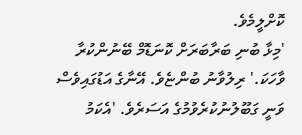ކޮށްލީމެވެ.
'މިޅާ ބުނި ބަރާބަރަށް ކޮނަޑޮމް ބޭނުންކުރާ ވާހަކަ.' ރިލުވާނު ބުންޏެވެ. އޭނާގެ އަޑުގައިވެސް ވަނީ ގަބޫލުނުކުރެވުމުގެ އަސަރެވެ. 'އެކަމު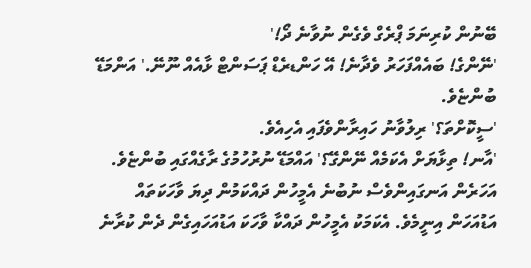ބޭނުން ކުރިނަމަ ޕްރެގް ވެގެން ނުވާނެ ދޯ!'
'ނޭންގެ! ބައެއްފަހަރު ވެދާނެ! އޭ ހަންޑރެޑް ޕަސަންޓް ޅާއެއް ނޫނޭ.' އަންމަޑޭ ބުންޏެވެ.
'ސީކޮށްތަ؟' ރިލުވާނު ހައިރާންވެފައި އެހިއެވެ.
'އާނ! ތިޅާޔަށް އެކަމެއް ނޭންގޭ؟' އައްމަޑޭ ނުރުހުމުގެ ރާގެއްގައި ބުންޏެވެ.
އަހަރެން އަނގައިންވެސް ނުބުނެ އެމީހުން ދައްކަމުން ދިޔަ ވާހަކަތައް އަޑުއަހަން އިނީމެވެ. އެކަމަކު އެމީހުން ދައްކާ ވާހަކަ އަޑުއަހައިގެން ދެން ކުރާނެ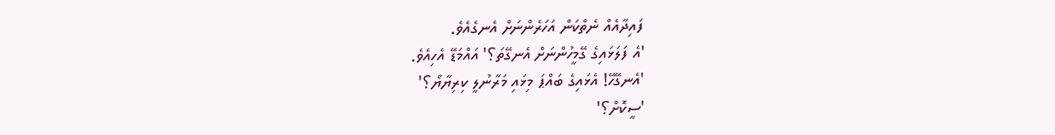ފައިދާއެއް ނެތްކަން އަހަރެންނަށް އެނގެއެވެ.
'އެ ފަލަޅައިގެ ގޭމީހުންނަށް އެނގޭތަ؟' އައްމަޑޭ އެހިއެވެ.
'އެނގޭހޭ! އެޅައިގެ ބައްޕަ މިޅައި މަރާނުލީ ކިރިޔާޔޯ؟'
'ސީކޮށް؟'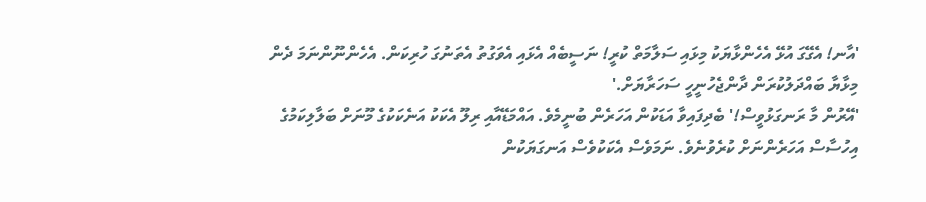'އާނ! އެގޭގަ އުޅޭ އެހެންޅާޔަކު މިޅައި ސަލާމަތް ކުރީ! ނަސީބެއް އެޅައި އެވަގުތު އެތަނުގަ ހުރިކަން. އެހެންނޫންނަމަ ދެން މިޅާޔާ ބައްދަލުކުރަން ދާންޖެހުނީހީ ސަހަރާޔަށް.'
'އޭރުން މާ ރަނގަޅުވީސް!' ބެދިފައިވާ އަޑަކުން އަހަރެން ބުނީމެވެ. އައްމަޑޭއާއި ރިލޫ އެކަކު އަނެކަކުގެ މޫނަށް ބަލާލިކަމުގެ އިހުސާސް އަހަރެންނަށް ކުރެވުނެވެ. ނަމަވެސް އެކަކުވެސް އަނގަޔަކުން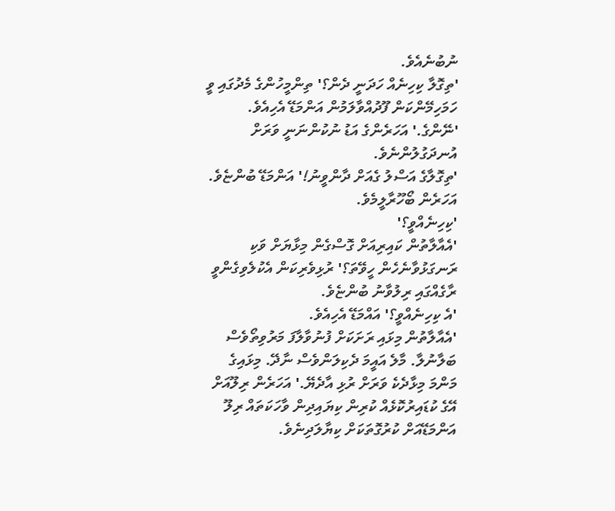ނުބުނެއެވެ.
'ތިގޮލާ ކިހިނެއް ހަދަނީ ދެން؟' ތިންމީހުންގެ މެދުގައި ވީ ހަމަހިމޭންކަން ފޫދުއްވާލަމުން އަންމަޑޭ އެހިއެވެ.
'ނޭންގެ.' އަހަރެންގެ އަޑު ނުކުންނަނީ ވަރަށް އުނދަގުލުންނެވެ.
'ތިގޮލާގެ އަސްލު ގެއަށް ދާންވީނު!' އަންމަޑޭ ބުންޏެވެ.
އަހަރެން ބޯހޫރާލީމެވެ.
'ކިހިނެއްވީ؟'
'އެއާލާތުން ކައިރިއަށް ގޮސްގެން މިޅާޔަށް ވަކި ރަނގަޅުވާނެހެން ހީވޭތަ؟' ރުޅިވެރިކަން އެކުލެވިގެންވީ ރާގެއްގައި ރިލުވާނު ބުންޏެވެ.
'އެ ކިހިނެއްވީ؟' އައްމަޑޭ އެހިއެވެ.
'އެއާލާތުން މިޅައި ރަށަކަށް ފުނުވާލާފަ މަރުވިތޯވެސް ބަލާނުލާ. މާލެ އައީމަ ދެކިލަންވެސް ނާދޭ. މިޅައިގެ މަންމަ މިޅާދެކެ ވަރަށް ރުޅި އާދެޔޭ.' އަހަރެން ރިލޫއަށް އޭގެ ކުޑައިރުކޮޅެއް ކުރިން ކިޔައިދިން ވާހަކަތައް ރިލޫ އަންމަޑޭއަށް ކުރުގޮތަކަށް ކިޔާލަދިނެވެ.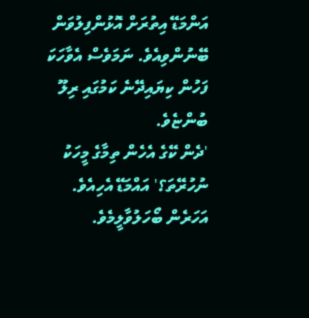އަންމަޑޭ އިތުރަށް އޮޅުންފިލުވަން ބޭނުންވިއެވެ. ނަމަވެސް އެވާހަކަ ފަހުން ކިޔައިދޭނެ ކަމުގައި ރިލޫ ބުންޏެވެ.
'ދެން ކޭގެ އެހެން ތިމާގެ މީހަކު ނުހުރޭތަ؟' އައްމަޑޭ އެހިއެވެ.
އަހަރެން ބޯހަލުވާލީމެވެ.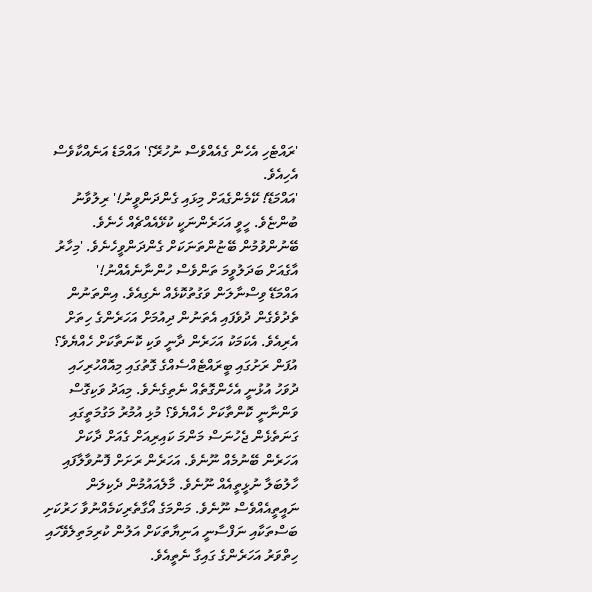'ރައްޓެހި އެހެން ގެއެއްވެސް ނުހުރޭ؟' އައްމަޑެ އަނެއްކާވެސް އެހިއެވެ.
'އައްމަޑޭ! ކޭމެންގެއަށް މިޅައި ގެންދަންވީނު!' ރިލުވާނު ބުންޏެވެ. ހީވީ އަހަރެންނަކީ ކުޅޭއެއްޗެއް ހެނެވެ. ބޭނުންވުމުން ބޭޏުންތަނަކަށް ގެންދަންވީހެނެވެ. 'މިހާރު އާގެއަށް ބަދަލުވީމަ ތަންވެސް ހުންނާނެއެއްނު!'
އައްމަޑޭ ވިސްނާލަން ވަގުތުކޮޅެއް ނެގިއެވެ. އިންތަނުން ތެދުވެގެން ދުވެފައި އެތަނުން ދިއުމަށް އަހަރެންގެ ހިތަށް އެރިއެވެ. އެކަމަކު އަހަރެން ދާނީ ވަކި ކޮނަތާކަށް ހެއްޔެވެ؟ އުފަން ރަށުގައި ބީރައްޓެއްސެއްގެ ގޮތުގައި މިއޮއްހުރިހައި ދުވަހު އުޅުނީ އެހެންގޮތެއް ނެތިގެނެވެ. މިއަދު ވަކިގޮސް ވަންނާނީ ކޮންތާކަށް ހެއްޔެވެ؟ މުޅި އުމުރު މަގުމަތީގައި ގަނަތެޅެން ޖެހުނަސް މަންމަ ކައިރިއަށް ގެއަށް ދާކަށް އަހަރެން ބޭނުމެއް ނޫނެވެ. އަހަރެން ރަށަށް ފޮނުވާލާފައި ހާލުބަލާ ނުޅީތީއެއް ނޫނެވެ. މާލެއައުމުން ދެކިލަން ނައީތީއެއްވެސް ނޫނެވެ. މަންމަގެ އޯގާތެރިކަމެއްނުވާ ހަރުކަށި ބަސްތަކާއި ނަފްސާނީ އަނިޔާތަކަށް އަލުން ކުރިމަތިލެވޭހައި ހިތްވަރު އަހަރެންގެ ގައިގާ ނެތީއެވެ.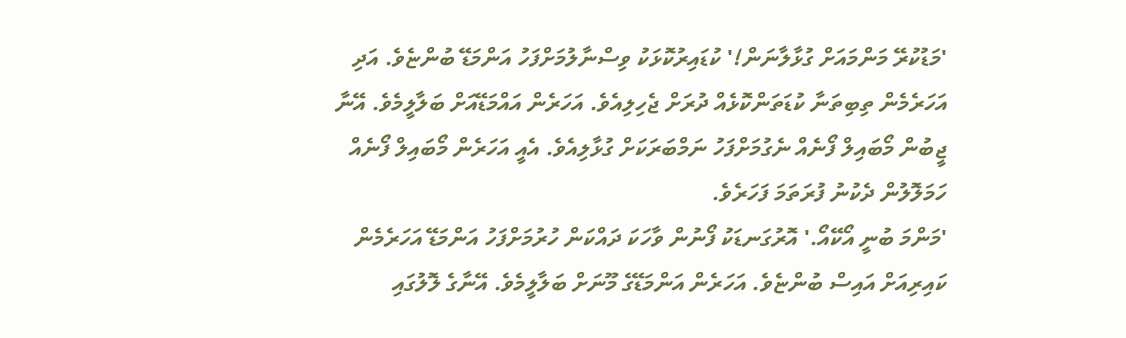'މަޑުކުރޭ މަންމައަށް ގުޅާލާނަން!' ކުޑައިރުކޮޅަކު ވިސްނާލުމަށްފަހު އަންމަޑޭ ބުންޏެވެ. އަދި އަހަރެމެން ތިބިތަނާ ކުޑަތަންކޮޅެއް ދުރަށް ޖެހިލިއެވެ. އަހަރެން އައްމަޑޭއަށް ބަލާލީމެވެ. އޭނާ ޖީބުން މޯބައިލް ފޯނެއް ނެގުމަށްފަހު ނަމްބަރަކަށް ގުޅާލިއެވެ. އެއީ އަހަރެން މޯބައިލް ފޯނެއް ހަމަލޮލުން ދެކުނު ފުރަތަމަ ފަހަރެވެ.
'މަންމަ ބުނީ އޯކޭއޯ.' އޮރުގަނޑަކު ފޯނުން ވާހަކަ ދައްކަން ހުރުމަށްފަހު އަންމަޑޭ އަހަރެމެން ކައިރިއަށް އައިސް ބުންޏެވެ. އަހަރެން އަންމަޑޭގެ މޫނަށް ބަލާލީމެވެ. އޭނާގެ ލޮލުގައި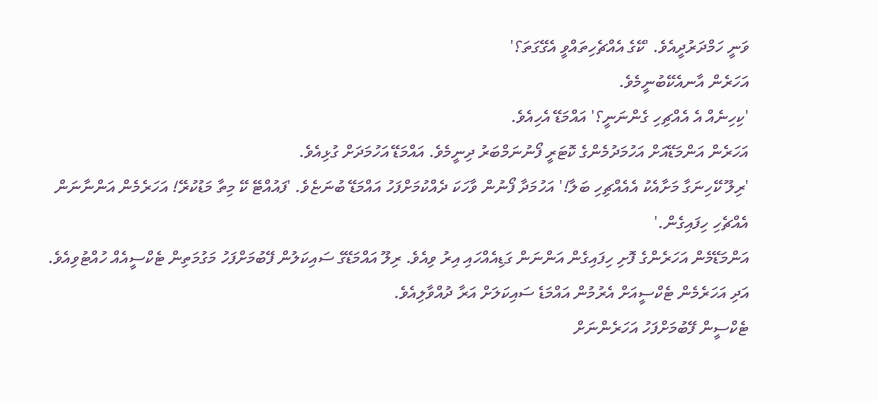ވަނީ ހަމްދަރުދީއެވެ. 'ކޭގެ އެއްޗެހިތައްވީ އެގޭގަތަ؟'
އަހަރެން އާނއެކޭބުނީމެވެ.
'ކިހިނެއް އެ އެއްޗިހި ގެންނަނީ؟' އައްމަޑޭ އެހިއެވެ.
އަހަރެން އަންމަޑޭއަށް އަހުމަދުމެންގެ ކޮޓަރީ ފޯނުނަމްބަރު ދިނީމެވެ. އައްމަޑޭ އަހުމަދަށް ގުޅިއެވެ.
'ރިލޫ ކޭހިނަގާ މަށާއެކު އެއެއްޗިހި ބަލާ!' އަހުމަދާ ފޯނުން ވާހަކަ ދެއްކުމަށްފަހު އައްމަޑޭ ބުނަޏެވެ. 'ފައުއްޓޭ ކޭ މިތާ މަޑުކުރޭ! އަހަރެމެން އަންނާނަން އެއްޗެހި ހިފައިގެން.'
އަންމަޑޭމެން އަހަރެންގެ ފޮށި ހިފައިގެން އަންނަން ގަޑިއެއްހައި އިރު ވިއެވެ. ރިލޫ އައްމަޑޭގެ ސައިކަލުން ފޭބުމަށްފަހު މަގުމަތިން ޓެކްސީއެއް ހުއްޓުވިއެވެ. އަދި އަހަރެމެން ޓެކްސީއަށް އެރުމުން އައްމަޑެ ސައިކަލަށް އަރާ ދުއްވާލިއެވެ.
ޓެކްސީން ފޭބުމަށްފަހު އަހަރެންނަށް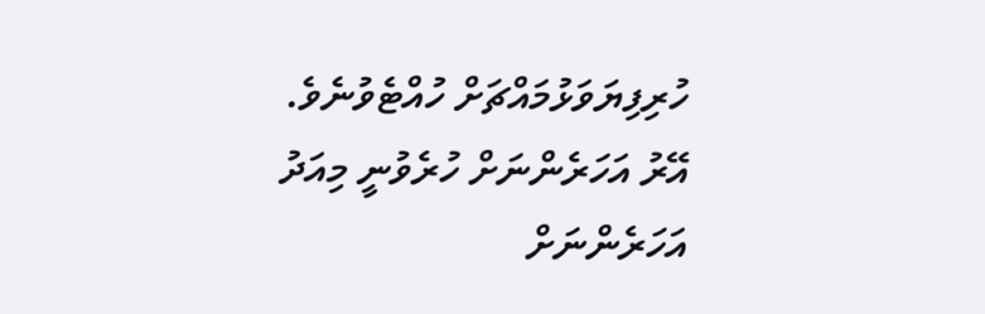ހުރިފިޔަވަޅުމައްޗަށް ހުއްޓެވުނެވެ. އޭރު އަހަރެންނަށް ހުރެވުނީ މިއަދު އަހަރެންނަށް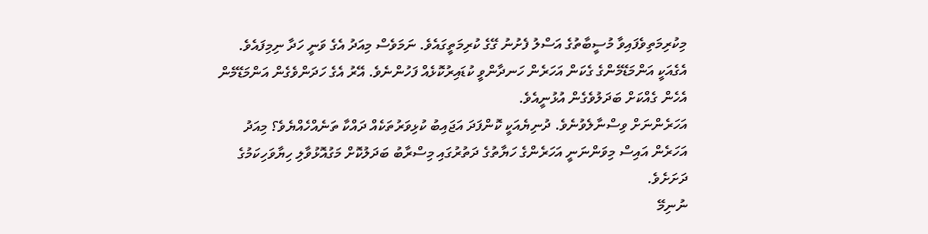މިކުރިމަތިވެފައިވާ މުސީބާތުގެ އަސްލު ފެށުނު ގޭގެ ކުރިމަތީގައެވެ. ނަމަވެސް މިއަދު އެގެ ވަނީ ހަދާ ނިމިފައެވެ. އެގެއަކީ އަންމަޑޭމެންގެ ގެކަން އަހަރެން ހަނދާންވީ ކުޑައިރުކޮޅެއް ފަހުންނެވެ. އޭރު އެގެ ހަދަންވެގެން އަންމަޑޭމެން އެހެން ގެއްކަށް ބަދަލުވެގެން އުޅުނީއެވެ.
އަހަރެންނަށް ވިސްނާލެވުނެވެ. ދުނިޔެއަކީ ކޮންފަދަ އަޖައިބު ކުޅިވަރުތަކެއް ދައްކާ ތަނެއްހެއްޔެވެ؟ މިއަދު އަހަރެން އައިސް މިވަންނަނީ އަހަރެންގެ ހަޔާތުގެ ދަތުރުގައި މިސްރާބު ބަދަލުކޮށް މަގުއޮޅުވާލި ހިޔާވަހިކަމުގެ ދަށަށެވެ.
ނުނިމޭ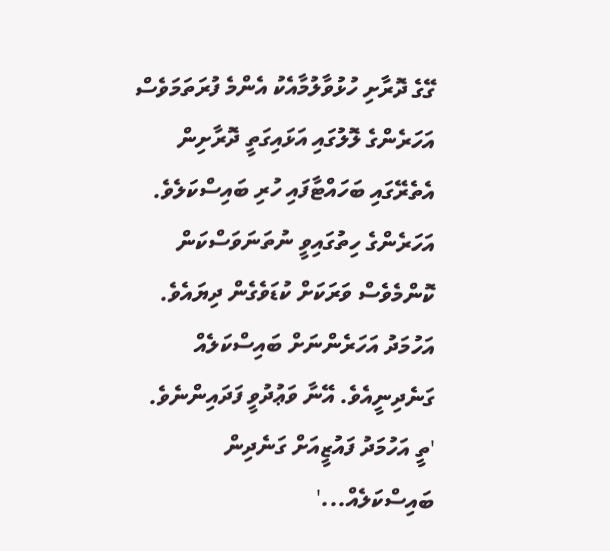ގޭގެ ދޮރާށި ހުޅުވާލުމާއެކު އެންމެ ފުރަތަމަވެސް އަހަރެންގެ ލޮލުގައި އަޅައިގަތީ ދޮރާށިން އެތެރޭގައި ބަހައްޓާފައި ހުރި ބައިސްކަލެވެ. އަހަރެންގެ ހިތުގައިވީ ނުތަނަވަސްކަން ކޮންމެވެސް ވަރަކަށް ކުޑަވެގެން ދިޔައެވެ. އަހުމަދު އަހަރެންނަށް ބައިސްކަލެއް ގަނެދިނީއެވެ. އޭނާ ވަޢުދުވީ ފަދައިންނެވެ.
'ތީ އަހުމަދު ފައުޒީއަށް ގަނެދިން ބައިސްކަލެއް...'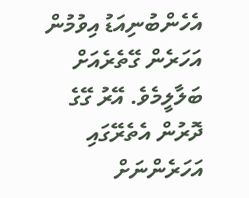އެހެންބުނިއަޑު އިވުމުން އަހަރެން ގޭތެރެއަށް ބަލާލީމެވެ. އޭރު ގޭގެ ދޮރުން އެތެރޭގައި އަހަރެންނަށް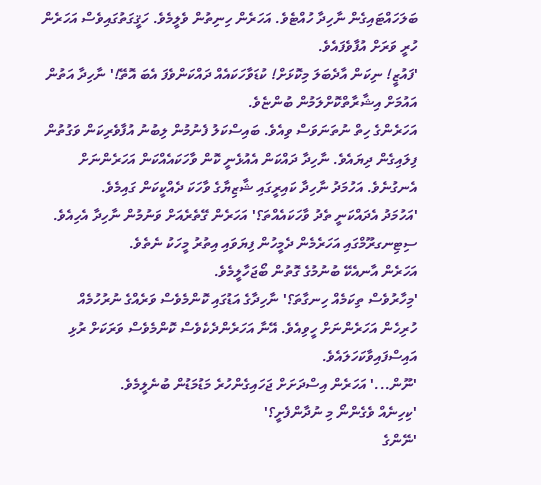ބަލަހައްޓައިގެން ނާހިދާ ހުއްޓެވެ. އަހަރެން ހިނިތުން ވެލީމެވެ. ހަޤީގަތުގައިވެސް އަހަރެން ހުރީ ވަރަށް އުފާވެފައެވެ.
'ފައުޒީ! ނިކަން އާދެބަލަ މިކޮޅަށް! ކުޑަވާހަކައެއް ދައްކަންވެފަ އެބަ އޮތޭ!' ނާހިދާ އަތުން އައުމަށް އިޝާރާތްކޮށްލަމުން ބުންޏެވެ.
އަހަރެންގެ ހިތް ނުތަނަވަސް ވިއެވެ. ބައިސްކަލު ފެނުމުން ލިބުނު އުފާވެރިކަން ވަގުތުން ފިލައިގެން ދިޔައެވެ. ނާހިދާ ދައްކަން އެއުޅެނީ ކޮން ވާހަކައެއްކަން އަހަރެންނަށް އެނގުނެވެ. އަހުމަދު ނާހިދާ ކައިރީގައި ޝާޒިޔާގެ ވާހަކަ ދެއްކީކަން ގައިމެވެ.
'އަހުމަދު އެދައްކަނީ ތެދު ވާހަކައެއްތަ؟' އަހަރެން ގޭތެރެއަށް ވަނުމުން ނާހިދާ އެހިއެވެ. ސިޓިނގރޫމްގައި އަހަރެމެން ދެމީހުން ފިޔަވައި އިތުރު މީހަކު ނެތެވެ.
އަހަރެން އާނއެކޭ ބުނުމުގެ ގޮތުން ބޯޖަހާލީމެވެ.
'މިހާރުވެސް ތިކަމެއް ހިނގާތަ؟' ނާހިދާގެ އަޑުގައި ކޮންމެވެސް ވަރެއްގެ ނުރުހުމެއް ހުރިހެން އަހަރެންނަށް ހީވިއެވެ. އޭނާ އަހަރެންދެކެވެސް ކޮންމެވެސް ވަރަކަށް ރުޅި އައިސްފައިވާކަހަލައެވެ.
'ނޫން...' އަހަރެން އިސްދަށަށް ޖަހައިގެންހުރެ މަޑުމަޑުން ބުނެލީމެވެ.
'ކިހިނެއް ވެގެންނޯ މި ނުދާންފެށީ؟'
'ނޭންގެ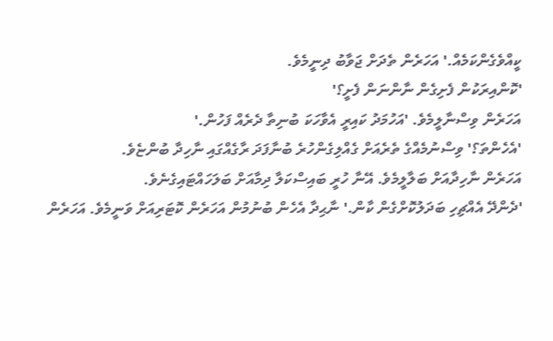ކީއްވެގެންކަމެއް.' އަހަރެން ތެދަށް ޖަވާބު ދިނީމެވެ.
'ކޮންއިރަކުން ފެށިގެން ނާންނަން ފެށީ؟'
އަހަރެން ވިސްނާލީމެވެ. 'އަހުމަދު ކައިރީ އެވާހަކަ ބުނިތާ ދެރެއް ފަހުން.'
'އެހެންތަ؟' ވިސްނުމެއްގެ ތެރެއަށް ގެއްލިގެންހުރެ ބުނާފަދަ ރާގެއްގައި ނާހިދާ ބުންޏެވެ.
އަހަރެން ނާހިދާއަށް ބަލާލީމެވެ. އޭނާ ހުރީ ބައިސްކަލާ ދިމާއަށް ބަލަހައްޓައިގެނެވެ.
'ދެންދޭ އެއްޗިހި ބަދަލުކޮށްގެން ކާން.' ނާޙިދާ އެހެން ބުނުމުން އަހަރެން ކޮޓަރިއަށް ވަނީމެވެ. އަހަރެން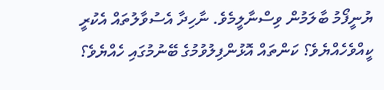ޔުނީފޯމު ބާލަމުން ވިސްނާލީމެވެ. ނާހިދާ އެސުވާލުތައް އެކުރީ ކީއްވެހެއްޔެވެ؟ ކަންތައް އޮޅުންފިލުވުމުގެ ބޭނުމުގައި ހެއްޔެވެ؟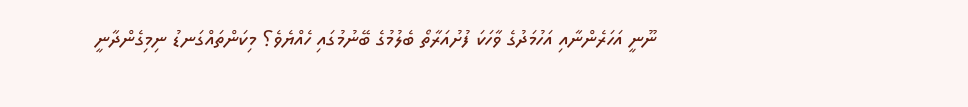ނޫނީ އަހަރެންނާއި އަހުމަދުގެ ވާހަކަ ފުށުއަރާތޯ ބެލުމުގެ ބޭނުމުގައި ހެއްޔެވެ؟ މިކަންތައްގަނޑު ނިމިގެންދާނީ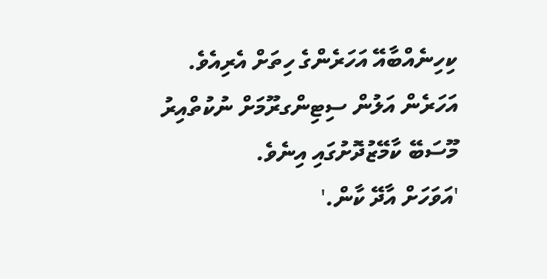ކިހިނެއްބާއޭ އަހަރެންގެ ހިތަށް އެރިއެވެ.
އަހަރެން އަލުން ސިޓިންގރޫމަށް ނުކުތްއިރު މޫސަބޭ ކާމޭޒުދޮށުގައި އިނެވެ.
'އަވަހަށް އާދޭ ކާން.'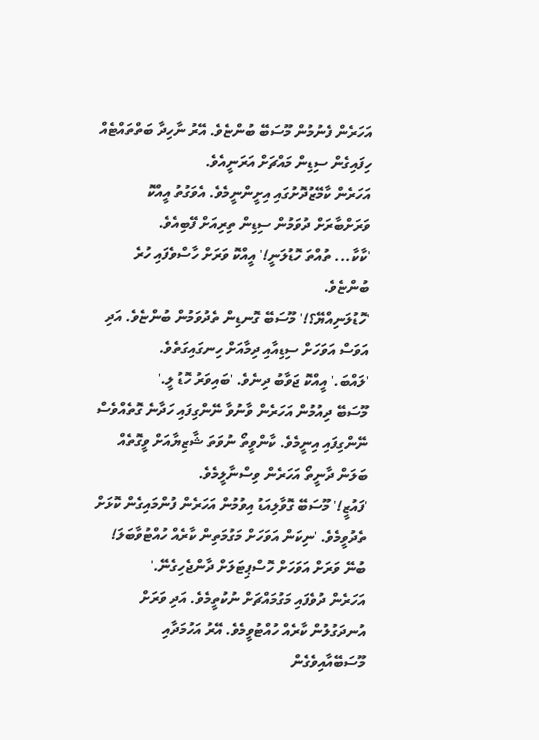އަހަރެން ފެނުމުން މޫސަބޭ ބުންޏެވެ. އޭރު ނާހިދާ ބަތްތައްޓެއް ހިފައިގެން ސިޑިން މައްޗަށް އަރަނީއެވެ.
އަހަރެން ކާމޭޒުދޮށުގައި އިށީންނީމެވެ. އެވަގުތު އީއްކޮ ވަރަށްބާރަށް ދުވަމުން ސިޑިން ތިރިއަށް ފޭބިއެވެ.
'ކާކާ... ތުއްތަ ހޮޑުލަނީ!' އީއްކޮ ވަރަށް ހާސްވެފައި ހުރެ ބުންޏެވެ.
'ހޮޑުލަނިއްޔޭ؟!' މޫސަބޭ ގޮނޑިން ތެދުވަމުން ބުންޏެވެ. އަދި އަވަސް އަވަހަށް ސިޑިއާއި ދިމާއަށް ހިނގައިގަތެވެ.
'ލައްބަ.' އީއްކޮ ޖަވާބު ދިނެވެ. 'ބައިވަރު ހޮޑު ލީ.'
މޫސަބޭ ދިއުމުން އަހަރެން ވާނުވާ ނޭންގިފައި ހަދާނެ ގޮތެއްވެސް ނޭންގިފައި އިނީމެވެ. ކާންވީތޯ ނުވަތަ ޝާޒިޔާއަށް ވީގޮތެއް ބަލަން ދާނީތޯ އަހަރެން ވިސްނާލީމެވެ.
'ފައުޒީ!' މޫސަބޭ ގޮވާލިއަޑު އިވުމުން އަހަރެން ފުންމައިގެން ކޮޅަށް ތެދުވީމެވެ. 'ނިކަން އަވަހަށް މަގުމަތިން ކާރެއް ހުއްޓުވާބަލަ! ބުނޭ ވަރަށް އަވަހަށް ހޮސްޕިޓަލަށް ދާންޖެހިގެނޭ.'
އަހަރެން ދުވެފައި މަގުމައްޗަށް ނުކުތީމެވެ. އަދި ވަރަށް އުނދަގުލުން ކާރެއް ހުއްޓުވީމެވެ. އޭރު އަހުމަދާއި މޫސަބޭއާއިވެގެން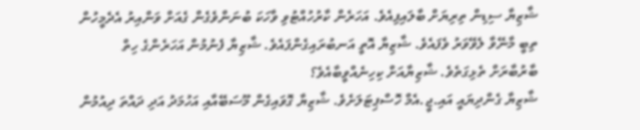ޝާޒިޔާ ސިޑިން ތިރިޔަށް ބާލައިފިއެވެ. އަހަރެން ކާރުހުއްޓުވި ވާހަކަ ބުނަންވެގެން ގެއަށް ވަންއިރު އެދެމީހުން ތިބީ މާނޭވާ ލެވޭވަރު ވެފައެވެ. ޝާޒިޔާ އޮތީ އަނބުރައިގެންފައެވެ. ޝާޒިޔާ ފެނުމުން އަހަރެންގެ ހިތް ބާރުބާރަށް ތެޅިގަތެވެ. ޝާޒިޔާއަށް ކިހިނެއްވީބާއެވެ؟
ޝާޒިޔާ ގެންދިޔައީ އައި.ޖީ.އެމް ހޮސްޕިޓަލަށެވެ. ޝާޒިޔާ ގޮވައިގެން މޫސަބޭއާއި އަހުމަދު އަދި ދައްތަ ދިއުމުން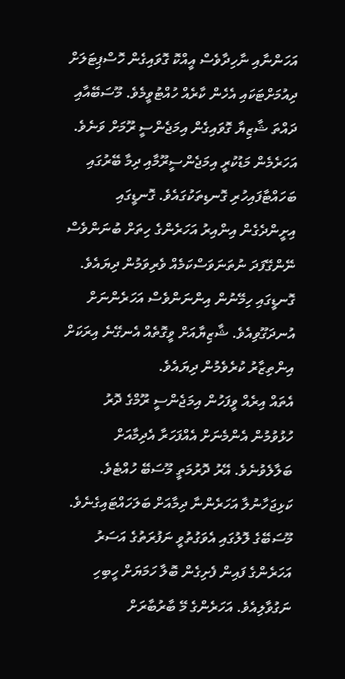އަހަންނާއި ނާހިދާވެސް އީއްކޮ ގޮވައިގެން ހޮސްޕިޓަލަށް ދިއުމަށްޓަކައި އެހެން ކާރެއް ހުއްޓުވީމެވެ. މޫސަބޭއާއި ދައްތަ ޝާޒިޔާ ގޮވައިގެން އިމަޖެންސީ ރޫމަށް ވަނެވެ. އަހަރެމެން މަޑުކުރީ އިމަޖެންސީރޫމާއި ދިމާ ބޭރުގައި ބަހައްޓާފައިހުރި ގޮނޑިތަކުގައެވެ. ގޮނޑީގައި އިށީންދެގެން އިންއިރު އަހަރެންގެ ހިތަށް ބުނަންވެސް ނޭންގޭފަދަ ނުތަނަވަސްކަމެއް ވެރިވަމުން ދިޔައެވެ. ގޮނޑީގައި ހިމޭނުން އިންނަންވެސް އަހަރެންނަށް އުނދަގޫވިއެވެ. ޝާޒިޔާއަށް ވީގޮތެއް އެނގޭނެ އިރަކަށް އިންތިޒާރު ކުރެވެމުން ދިޔައެވެ.
އެތައް އިރެއް ވީފަހުން އިމަޖެންސީ ރޫމްގެ ދޮރު ހުޅުވުމުން އެންމެނަށް އެއްފަހަރާ އެދިމާއަށް ބަލާލެވުނެވެ. އޭރު ދޮރުމަތީ މޫސަބޭ ހުއްޓެވެ. ކަޅިޖަހާނުލާ އަހަރެންނާ ދިމާއަށް ބަލަހައްޓައިގެނެވެ. މޫސަބޭގެ ލޮލުގައި އެވަގުތުވީ ނަފުރަތުގެ އަސަރު އަހަރެންގެ ފައިން ފެށިގެން ބޮލާ ހަމަޔަށް ހީބިހި ނަގުވާލިއެވެ. އަހަރެންގެ މޭ ބާރުބާރަށް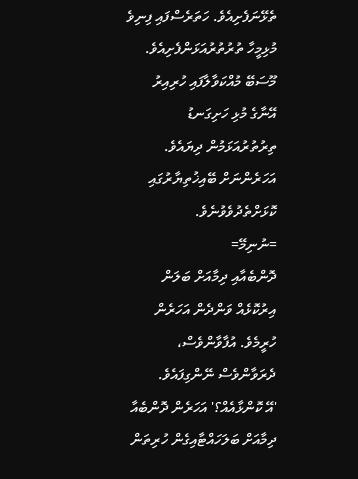ތެޅޭނަފެށިއެވެ. ހަތަރެސްފައި ފިނިވެ މުޅިމީހާ ތުރުތުރުއަޅަންފެށިއެވެ. މޫސަބޭ މުއްކަވާލާފައި ހުރިއިރު އޭނާގެ މުޅި ހަށިގަނޑު ތިރުތުރުއަޅަމުން ދިޔައެވެ. އަހަރެންނަށް ބޭއިޚުތިޔާރުގައި ކޮޅަށްތެދުވެވުނެވެ.
=ނުނިމޭ=
ދޮންބެއާއި ދިމާއަށް ބަލަން އިރުކޮޅެއް ވަންދެން އަހަރެން ހުރީމެވެ. އުފާވާންވެސް، ދެރަވާންވެސް ނޭންގިފައެވެ.
'އޭ ކޮންޅާއެއް؟' އަހަރެން ދޮންބެއާ ދިމާއަށް ބަލަހައްޓާއިގެން ހުރިތަން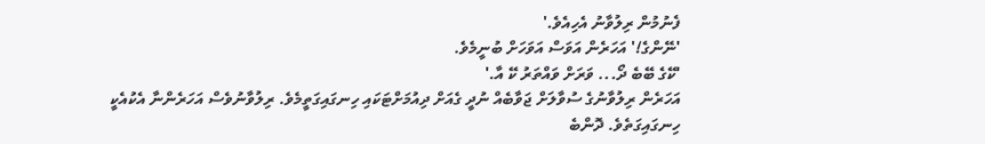ފެނުމުން ރިލުވާނު އެހިއެވެ.'
'ނޭންގެ!' އަހަރެން އަވަސް އަވަހަށް ބުނީމެވެ.
'ކޭގެ ބޭބެ ދޯ... ވަރަށް ވައްތަރު ކޭ އާ.'
އަހަރެން ރިލުވާނުގެ ސުވާލަށް ޖަވާބެއް ނުދީ ގެއަށް ދިއުމަށްޓަކައި ހިނގައިގަތީމެވެ. ރިލުވާނުވެސް އަހަރެންނާ އެކުއެކީ ހިނގައިގަތެވެ. ދޮންބެ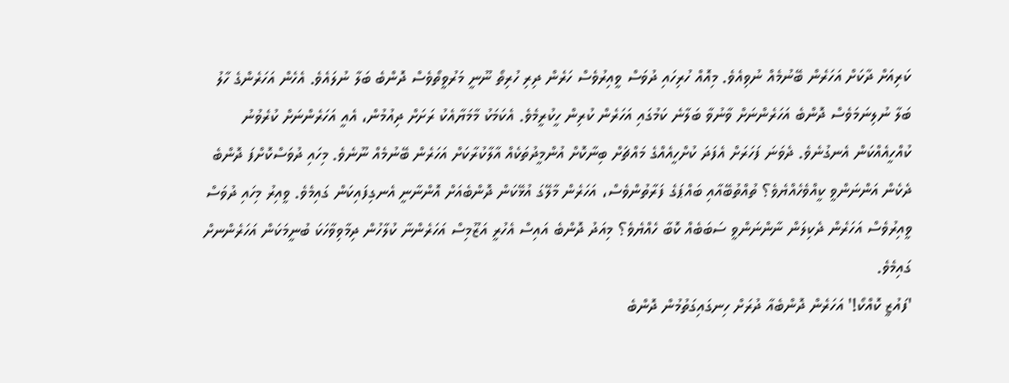ކަރިއަށް ދާކަށް އަހަރެން ބޭނުމެއް ނުވިއެވެ. މިއޮއް ހުރިހައި ދުވަސް ވީއިރުވެސް ހަރެން ދިރި ހުރިތޯ ނޫނީ މަރުވީތޯވެސް ދޮންބެ ބަލާ ނުލައެވެ. އެހެން އަހަރެންގެ ހާލު ބަލާ ނުލިނަމަވެސް ދޮންބެ އަހަރެންނަށް ވާނުވާ ބަލާނެ ކަމުގައި އަހަރެން ކުރިން ހީކުރީމެވެ. އެކަމަކު މާމަޔާއެކު ރަށަށް ދިއުމުން، އެއީ އަހަރެންނަށް ކުރެވުނު ކުއްހީއެއްކަން އެނގުނެވެ. ދެވަނަ ފަހަރަށް އެފަދަ ކުށްހީއެއްގެ މައްޗަށް ބިނާކޮށް އުންމީދުތަކެއް އާލާކުރާކަށް އަހަރެން ބޭނުމެއް ނޫނެވެ. މިހައި ދުވަސްކޮށްފަ ދޮންބެ ދެކެން އަންނަންވީ ކީއްވެހެއްޔެވެ؟ ތުއްތުބޭއާއި ބައްޕަގެ ފަރާތުންވެސް، އަހަރެން މާލޭގަ އުޅޭކަން ދޮންބެއަށް އޮންނާނީ އެނގިފައިކަން ގައިމެވެ. ވީއިރު މިހައި ދުވަސް ވީއިރުވެސް އަހަރެން ދެކިލަން ނާންނަންވީ ސަބަބެއް ކޮބާ ހެއްޔެވެ؟ މިއަދު ދޮންބެ އައިސް އެހުރީ އަޒޫމިސް އަހަރެންނާ ކުލާހުން ދިމާވިވާހަކަ ބުނީމަކަން އަހަރެންނށް ގައިމެވެ.
'ފައުޒީ ކޮއްކޯ!' އަހަރެން ދޮންބެއާ ދުރަށް ހިނގައިގަތުމުން ދޮންބެ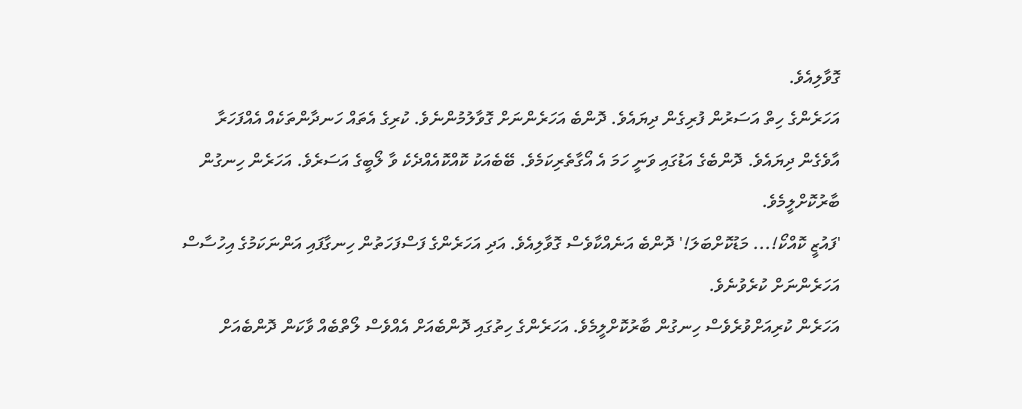ގޮވާލިއެވެ.
އަހަރެންގެ ހިތް އަސަރުން ފުރިގެން ދިޔައެވެ. ދޮންބެ އަހަރެންނަށް ގޮވާލުމުންނެވެ. ކުރިގެ އެތައް ހަނދާންތަކެއް އެއްފަހަރާ އާވެގެން ދިޔައެވެ. ދޮންބެގެ އަޑުގައި ވަނީ ހަމަ އެ އޯގާތެރިކަމެވެ. ބޭބެއަކު ކޮއްކޮއެއްދެކެ ވާ ލޯބީގެ އަސަރެވެ. އަހަރެން ހިނގުން ބާރުކޮށްލީމެވެ.
'ފައުޒީ ކޮއްކޯ!... މަޑުކޮށްބަލަ!' ދޮންބެ އަނެއްކާވެސް ގޮވާލިއެވެ. އަދި އަހަރެންގެ ފަސްފަހަތުން ހިނގާފައި އަންނަކަމުގެ އިހުސާސް އަހަރެންނަށް ކުރެވުނެވެ.
އަހަރެން ކުރިއަށްވުރެވެސް ހިނގުން ބާރުކޮށްލީމެވެ. އަހަރެންގެ ހިތުގައި ދޮންބެއަށް އެއްވެސް ލޯތްބެއް ވާކަން ދޮންބެއަށް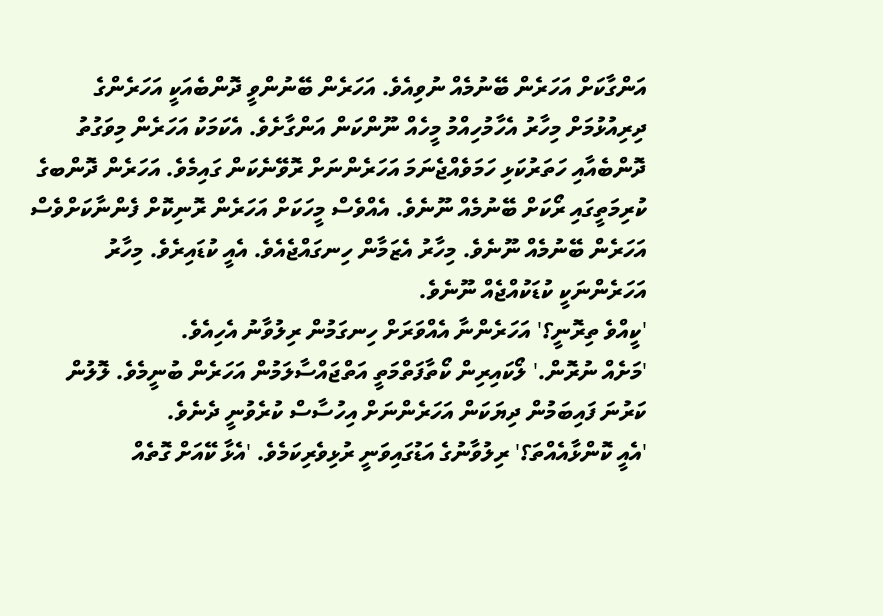އަންގާކަށް އަހަރެން ބޭނުމެއް ނުވިއެވެ. އަހަރެން ބޭނުންވީ ދޮންބެއަކީ އަހަރެންގެ ދިރިއުޅުމަށް މިހާރު އެހާމުހިއްމު މީހެއް ނޫންކަން އަންގާށެވެ. އެކަމަކު އަހަރެން މިވަގުތު ދޮންބެއާއި ހަތަރުކަޅި ހަމަވެއްޖެނަމަ އަހަރެންނަށް ރޮވޭނެކަން ގައިމެވެ. އަހަރެން ދޮންބގެ ކުރިމަތީގައި ރޯކަށް ބޭނުމެއް ނޫނެވެ. އެއްވެސް މީހަކަށް އަހަރެން ރޮނިކޮށް ފެންނާކަށްވެސް އަހަރެން ބޭނުމެއް ނޫނެވެ. މިހާރު އެޒަމާން ހިނގައްޖެއެވެ. އެއީ ކުޑައިރެވެ. މިހާރު އަހަރެންނަކީ ކުޑަކުއްޖެއް ނޫނެވެ.
'ކީއްވެ ތިރޮނީ؟' އަހަރެންނާ އެއްވަރަށް ހިނގަމުން ރިލުވާނު އެހިއެވެ.
'މަށެއް ނުރޮން.' ލޯކައިރިން ކޯތާފަތްމަތީ އަތްޖައްސާލަމުން އަހަރެން ބުނީމެވެ. ލޮލުން ކަރުނަ ފައިބަމުން ދިޔަކަން އަހަރެންނަށް އިހުސާސް ކުރެވުނީ ދެނެވެ.
'އެއީ ކޮންޅާއެއްތަ؟' ރިލުވާނުގެ އަޑުގައިވަނީ ރުޅިވެރިކަމެވެ. 'އެޅާ ކޭއަށް ގޮތެއް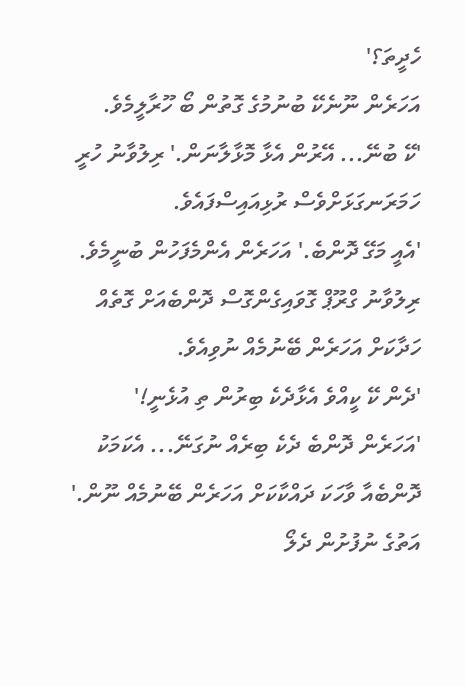ހެދީތަ؟'
އަހަރެން ނޫނެކޭ ބުނުމުގެ ގޮތުން ބޯ ހޫރާލީމެވެ.
'ކޭ ބުނޭ... އޭރުން އެޅާ މޮޅާލާނަން.' ރިލުވާނު ހުރީ ހަމަރަނގަޅަށްވެސް ރުޅިއައިސްފައެވެ.
'އެއީ މަގޭ ދޮންބެ.' އަހަރެން އެންމެފަހުން ބުނީމެވެ. ރިލުވާނު ގްރޫޕް ގޮވައިގެންގޮސް ދޮންބެއަށް ގޮތެއް ހަދާކަށް އަހަރެން ބޭނުމެއް ނުވިއެވެ.
'ދެން ކޭ ކީއްވެ އެޅާދެކެ ބިރުން ތި އުޅެނީ!'
'އަހަރެން ދޮންބެ ދެކެ ބިރެއް ނުގަނޭ... އެކަމަކު ދޮންބެއާ ވާހަކަ ދައްކާކަށް އަހަރެން ބޭނުމެއް ނޫން.' އަތުގެ ނުފުށުން ދެލޯ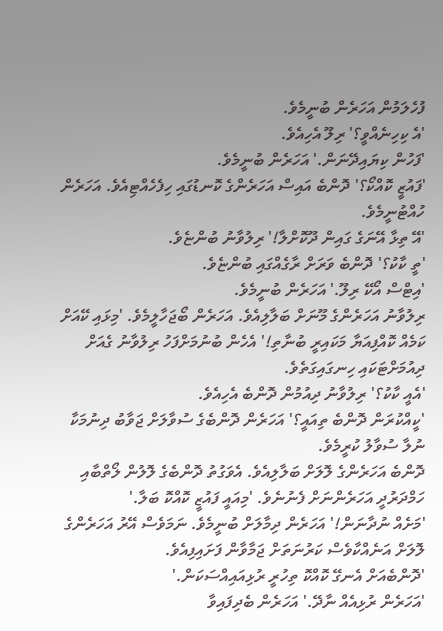ފުހެލަމުން އަހަރެން ބުނީމެވެ.
'އެ ކިހިނެއްވީ؟' ރިލޫ އެހިއެވެ.
'ފަހުން ކިޔައިދޭނަން.' އަހަރެން ބުނީމެވެ.
'ފައުޒީ ކޮއްކޯ؟' ދޮންބެ އައިސް އަހަރެންގެ ކޮނޑުގައި ހިފެހެއްޓިއެވެ. އަހަރެން ހުއްޓުނީމެވެ.
'އޭ ތިޅާ އޭނަގެ ގައިން ދޫކޮށްލާ!' ރިލުވާނު ބުންޏެވެ.
'ތީ ކާކު؟' ދޮންބެ ވަރަށް ރާގެއްގައި ބުންޏެވެ.
'އިޓްސް އޯކޭ ރިލޫ.' އަހަރެން ބުނީމެވެ.
ރިލުވާނު އަހަރެންގެ މޫނަށް ބަލާލިއެވެ. އަހަރެން ބޯޖަހާލީމެވެ. 'މިޅައި ކޭއަށް ކަމެއް ކޮއްފިއަޔާ މަކައިރީ ބުނާތި!' އެހެން ބުނުމަށްފަހު ރިލުވާނު ގެއަށް ދިއުމަށްޓަކައި ހިނގައިގަތެވެ.
'އެއީ ކާކު؟' ރިލުވާނު ދިއުމުން ދޮންބެ އެހިއެވެ.
'ކީއްކުރަން ދޮންބެ ތިއައީ؟' އަހަރެން ދޮންބެގެ ސުވާލަށް ޖަވާބު ދިނުމަކާ ނުލާ ސުވާލު ކުރީމެވެ.
ދޮންބެ އަހަރެންގެ ލޮލަށް ބަލާލިއެވެ. އެވަގުތު ދޮންބެގެ ލޮލުން ލޯތްބާއި ހަމްދަރުދީ އަހަރެންނަށް ފެނުނެވެ. 'މިއައީ ފައުޒީ ކޮއްކޮ ބަލާ.'
'މަށެއް ނުދާނަން!' އަހަރެން ދިމާލަށް ބުނީމެވެ. ނަމަވެސް އޭރު އަހަރެންގެ ލޮލަށް އަނެއްކާވެސް ކަރުނަތަށް ޖަމާވާން ފަށައިފިއެވެ.
'ދޮންބެއަށް އެނގޭ ކޮއްކޮ ތިހުރީ ރުޅިއައިއްސަކަން.'
'އަހަރެން ރުޅިއެއް ނާދޭ.' އަހަރެން ބެދިފައިވާ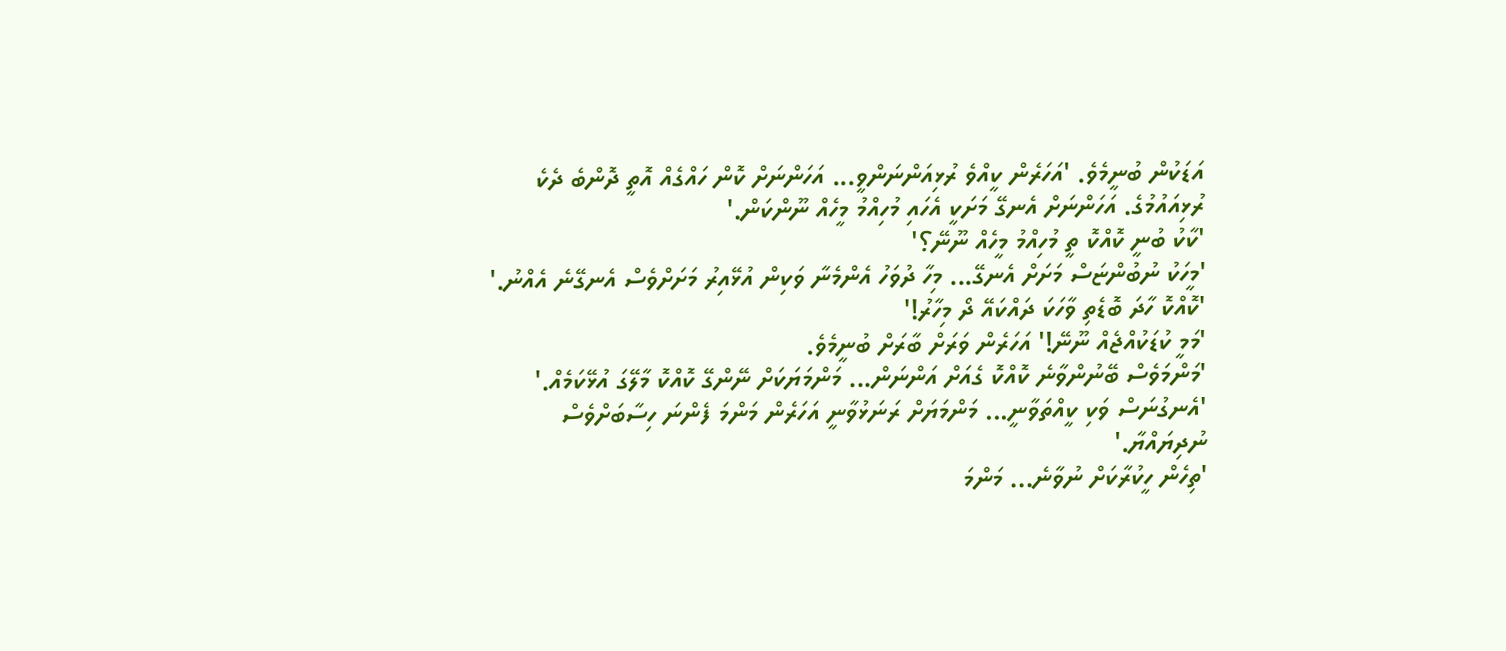އަޑަކުން ބުނީމެވެ. 'އަހަރެން ކީއްވެ ރުޅިއަންނަންވީ... އަހަންނަށް ކޮން ހައްގެއް އޮތީ ދޮންބެ ދެކެ ރުޅިއައުމުގެ. އަހަންނަށް އެނގޭ މަށަކީ އެހައި މުހިއްމު މީހެއް ނޫންކަން.'
'ކާކު ބުނީ ކޮއްކޮ ތީ މުހިއްމު މީހެއް ނޫނޭ؟'
'މީހަކު ނުބުންޏަސް މަށަށް އެނގޭ... މިހާ ދުވަހު އެންމެނާ ވަކިން އުޅޭއިރު މަށަށްވެސް އެނގޭނެ އެއްނު.'
'ކޮއްކޮ ހާދަ ބޮޑެތި ވާހަކަ ދައްކައޭ ދޯ މިހާރު!'
'މަމީ ކުޑަކުއްޖެއް ނޫނޭ!' އަހަރެން ވަރަށް ބާރަށް ބުނީމެވެ.
'މަންމަވެސް ބޭނުންވާނެ ކޮއްކޮ ގެއަށް އަންނަން... މަންމަޔަކަށް ނޭންގޭ ކޮއްކޮ މާލޭގަ އުޅޭކަމެއް.'
'އެނގުނަސް ވަކި ކީއްތަވާނީ... މަންމަޔަށް ރަނަޅުވާނީ އަހަރެން މަންމަ ފެންނަ ހިސާބަށްވެސް ނުދިޔައްޔާ.'
'ތިހެން ހީކުރާކަށް ނުވާނެ... މަންމަ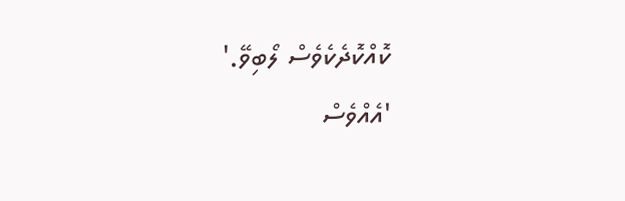ކޮއްކޮދެކެވެސް ލޯބިވޭ.'
'އެއްވެސް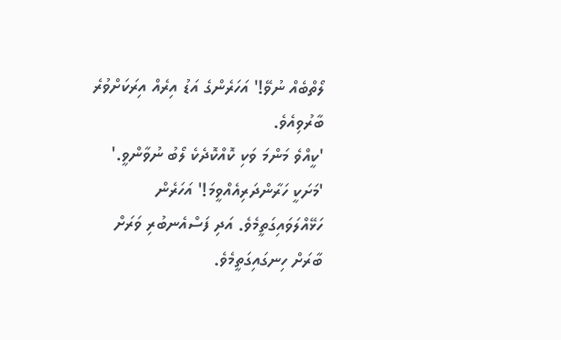ލޯތްބެއް ނުވޭ!' އަހަރެންގެ އަޑު އިރެއް އިރަކަށްވުރެ ބާރުވިއެވެ.
'ކީއްވެ މަންމަ ވަކި ކޮއްކޮދެކެ ލޯބު ނުވާންވީ.'
'މަށަކީ ހަރާންދަރިއެއްވީމަ!' އަހަރެން ހަޅޭއްލަވައިގަތީމެވެ. އަދި ފަސްއެނބުރި ވަރަށް ބާރަށް ހިނގައިގަތީމެވެ.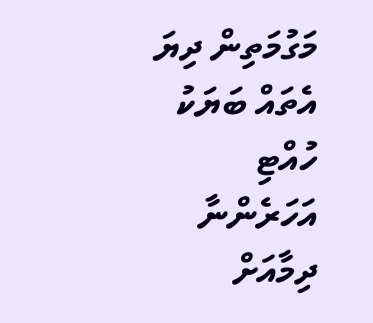މަގުމަތިން ދިޔަ އެތައް ބަޔަކު ހުއްޓި އަހަރެންނާ ދިމާއަށް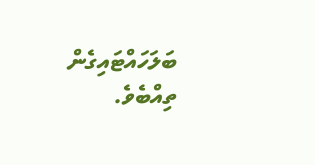ބަލަހައްޓައިގެން ތިއްބެވެ.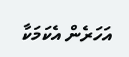އަހަރެން އެކަމަކާ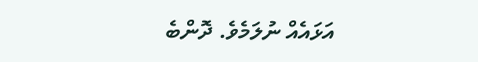އަޅައެއް ނުލަމެވެ. ދޮންބެ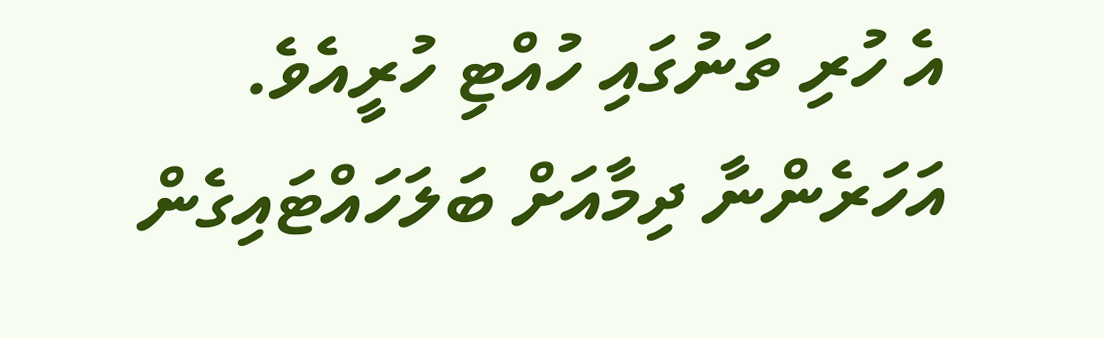އެ ހުރި ތަނުގައި ހުއްޓި ހުރީއެވެ. އަހަރެންނާ ދިމާއަށް ބަލަހައްޓައިގެން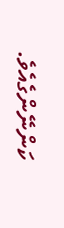ކަންނޭންގެއެވެ.